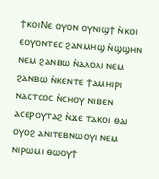ϯⲕⲟⲓⲚⲉ ⲟⲩⲟⲛ ⲟⲩⲛⲓϣϯ ⲛ̀ⲕⲟⲓ ⲉⲟⲩⲟⲛⲧⲉⲥ ϩⲁⲛⲙⲏϣ ⲛ̀ϣϣⲏⲛ ⲛⲉⲙ ϩⲁⲛⲃⲱ ⲛ̀ⲁⲗⲟⲗⲓ ⲛⲉⲙ ϩⲁⲛⲃⲱ ⲛ̀ⲕⲉⲛⲧⲉ ϯⲁⲙⲏⲓⲣⲓ ⲛⲁⲥⲧⲥⲟⲥ ⲛ̀ⲥⲏⲟⲩ ⲛⲓⲃⲉⲛ ⲁⲥⲉⲣⲟⲩⲧⲁϩ ⲛ̀ϫⲉ ⲧⲁⲕⲟⲓ ⲑⲁⲓ ⲟⲩⲟϩ ⲁⲛⲓⲧⲉⲃⲛⲱⲟⲩⲓ ⲛⲉⲙ ⲛⲓⲣⲱⲙⲓ ⲑⲱⲟⲩϯ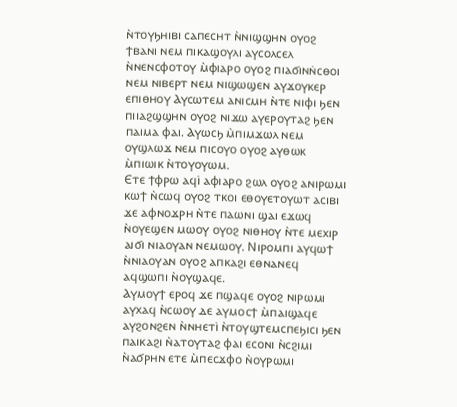ⲛ̀ⲧⲟⲩϧⲏⲓⲃⲓ ⲥⲁⲡⲉⲥⲏⲧ ⲛ̀ⲛⲓϣϣⲏⲛ ⲟⲩⲟϩ ϯⲃⲁⲛⲓ ⲛⲉⲙ ⲡⲓⲕⲁϣⲟⲩⲗⲓ ⲁⲩⲥⲟⲗⲥⲉⲗ ⲛ̀ⲛⲉⲛⲥⲫⲟⲧⲟⲩ ⲙ̀ⲫⲓⲁⲣⲟ ⲟⲩⲟϩ ⲡⲓⲁϭⲓⲛⲛ̇ⲥⲑⲟⲓ ⲛⲉⲙ ⲛⲓⲃⲉⲣⲧ ⲛⲉⲙ ⲛⲓϣⲱϣⲉⲛ ⲁⲩϫⲟⲩⲕⲉⲣ ⲉⲡⲓⲑⲏⲟⲩ Ⲁⲩⲥⲱⲧⲉⲙ ⲁⲛⲓⲥⲙⲏ ⲛ̀ⲧⲉ ⲛⲓⲫⲓ ϧⲉⲛ ⲡⲓⲓⲁϩϣϣⲏⲛ ⲟⲩⲟϩ ⲛⲓϫⲱ ⲁⲩⲉⲣⲟⲩⲧⲁϩ ϧⲉⲛ ⲡⲁⲓⲙⲁ ⲫⲁⲓ. Ⲁⲩⲱⲥϧ ⲙ̀ⲡⲓⲙϫⲱⲗ ⲛⲉⲙ ⲟⲩϣⲗⲱϫ ⲛⲉⲙ ⲡⲓⲥⲟⲩⲟ ⲟⲩⲟϩ ⲁⲩⲑⲱⲕ ⲙ̀ⲡⲓⲱⲓⲕ ⲛ̀ⲧⲟⲩⲟⲩⲱⲙ.
Ⲉⲧⲉ ϯⲫⲣⲱ ⲁϥⲓ̇ ⲁⲫⲓⲁⲣⲟ ϩⲱⲗ ⲟⲩⲟϩ ⲁⲛⲓⲣⲱⲙⲓ ⲕⲱϯ ⲛ̀ⲥⲱϥ ⲟⲩⲟϩ ⲧⲕⲟⲓ ⲉⲑⲟⲩⲉⲧⲟⲩⲱⲧ ⲁⲥⲓⲃⲓ ϫⲉ ⲁⲫⲛⲟϫⲣⲏ ⲛ̀ⲧⲉ ⲡⲁⲱⲛⲓ ϣⲁⲓ ⲉϫⲱϥ ⲛ̀ⲟⲩⲉϣⲉⲛ ⲙⲱⲟⲩ ⲟⲩⲟϩ ⲛⲓⲑⲏⲟⲩ ⲛ̀ⲧⲉ ⲙⲉⲭⲓⲣ ⲁⲓϭⲓ ⲛⲓⲁⲟⲩⲁⲛ ⲛⲉⲙⲱⲟⲩ. Ⲛⲓⲣⲟⲙⲡⲓ ⲁⲩϥⲱϯ ⲛ̀ⲛⲓⲁⲟⲩⲁⲛ ⲟⲩⲟϩ ⲁⲡⲕⲁϩⲓ ⲉⲑⲛⲁⲛⲉϥ ⲁϥϣⲱⲡⲓ ⲛ̀ⲟⲩϣⲁϥⲉ.
Ⲁⲩⲙⲟⲩϯ ⲉⲣⲟϥ ϫⲉ ⲡϣⲁϥⲉ ⲟⲩⲟϩ ⲛⲓⲣⲱⲙⲓ ⲁⲩⲭⲁϥ ⲛ̀ⲥⲱⲟⲩ ⲇⲉ ⲁⲩⲙⲟⲥϯ ⲙ̀ⲡⲁⲓϣⲁϥⲉ ⲁⲩϩⲟⲛϩⲉⲛ ⲛ̀ⲛⲏⲉⲧⲓ̇ ⲛ̀ⲧⲟⲩϣⲧⲉⲙⲥⲡⲉϧⲓⲥⲓ ϧⲉⲛ ⲡⲁⲓⲕⲁϩⲓ ⲛ̀ⲁⲧⲟⲩⲧⲁϩ ⲫⲁⲓ ⲉⲥⲟⲛⲓ ⲛ̀ⲥϩⲓⲙⲓ ⲛ̀ⲁϭⲣⲏⲛ ⲉⲧⲉ ⲙ̀ⲡⲉⲥϫⲫⲟ ⲛ̀ⲟⲩⲣⲱⲙⲓ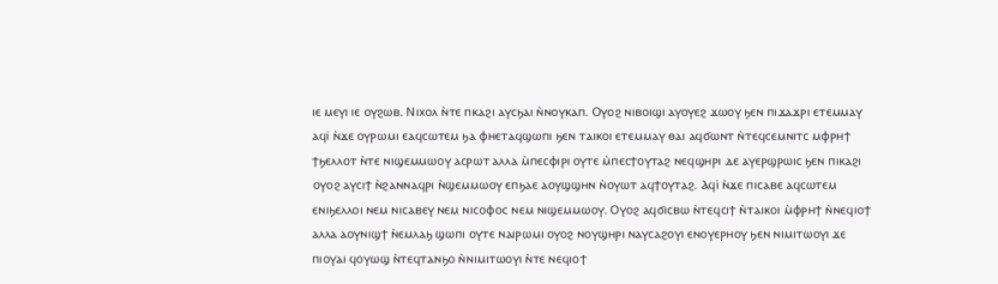ⲓⲉ ⲙⲉⲩⲓ ⲓⲉ ⲟⲩϩⲱⲃ. Ⲛⲓⲭⲟⲗ ⲛ̀ⲧⲉ ⲡⲕⲁϩⲓ ⲁⲩⲥϧⲁⲓ ⲛ̀ⲛⲟⲩⲕⲁⲡ. Ⲟⲩⲟϩ ⲛⲓⲃⲟⲓϣⲓ ⲁⲩⲟⲩⲉϩ ϫⲱⲟⲩ ϧⲉⲛ ⲡⲓϫⲁϫⲣⲓ ⲉⲧⲉⲙⲙⲁⲩ
ⲁϥⲓ̇ ⲛ̀ϫⲉ ⲟⲩⲣⲱⲙⲓ ⲉⲁϥⲥⲱⲧⲉⲙ ϧⲁ ⲫⲏⲉⲧⲁϥϣⲱⲡⲓ ϧⲉⲛ ⲧⲁⲓⲕⲟⲓ ⲉⲧⲉⲙⲙⲁⲩ ⲑⲁⲓ ⲁϥϭⲱⲛⲧ ⲛ̀ⲧⲉϥⲥⲉⲙⲛⲓⲧⲥ ⲙⲫⲣⲏϯ ϯϧⲉⲗⲗⲟⲧ ⲛ̀ⲧⲉ ⲛⲓϣⲉⲙⲙⲱⲟⲩ ⲁⲥⲣⲱⲧ ⲁⲗⲗⲁ ⲙ̀ⲡⲉⲥⲫⲓⲣⲓ ⲟⲩⲧⲉ ⲙ̀ⲡⲉⲥϯⲟⲩⲧⲁϩ ⲛⲉϥϣⲏⲣⲓ ⲇⲉ ⲁⲩⲉⲣϣⲣⲱⲓⲥ ϧⲉⲛ ⲡⲓⲕⲁϩⲓ ⲟⲩⲟϩ ⲁⲩⲥⲓϯ ⲛ̀ϩⲁⲛⲛⲁϥⲣⲓ ⲛ̀ϣⲉⲙⲙⲱⲟⲩ ⲉⲡϧⲁⲉ ⲁⲟⲩϣϣⲏⲛ ⲛ̀ⲟⲩⲱⲧ ⲁϥϯⲟⲩⲧⲁϩ. Ⲁϥⲓ̇ ⲛ̀ϫⲉ ⲡⲓⲥⲁⲃⲉ ⲁϥⲥⲱⲧⲉⲙ ⲉⲛⲓϧⲉⲗⲗⲟⲓ ⲛⲉⲙ ⲛⲓⲥⲁⲃⲉⲩ ⲛⲉⲙ ⲛⲓⲥⲟⲫⲟⲥ ⲛⲉⲙ ⲛⲓϣⲉⲙⲙⲱⲟⲩ. Ⲟⲩⲟϩ ⲁϥϭⲓⲥⲃⲱ ⲛ̀ⲧⲉϥⲥⲓϯ ⲛ̀ⲧⲁⲓⲕⲟⲓ ⲙ̀ⲫⲣⲏϯ ⲛ̀ⲛⲉϥⲓⲟϯ ⲁⲗⲗⲁ ⲁⲟⲩⲛⲓϣϯ ⲛ̀ⲉⲙⲗⲁϧ ϣⲱⲡⲓ ⲟⲩⲧⲉ ⲛⲁⲓⲣⲱⲙⲓ ⲟⲩⲟϩ ⲛⲟⲩϣⲏⲣⲓ ⲛⲁⲩⲥⲁϩⲟⲩⲓ ⲉⲛⲟⲩⲉⲣⲏⲟⲩ ϧⲉⲛ ⲛⲓⲙⲓⲧⲱⲟⲩⲓ ϫⲉ ⲡⲓⲟⲩⲁⲓ ϥⲟⲩⲱϣ ⲛ̀ⲧⲉϥⲧⲁⲛϧⲟ ⲛ̀ⲛⲓⲙⲓⲧⲱⲟⲩⲓ ⲛ̀ⲧⲉ ⲛⲉϥⲓⲟϯ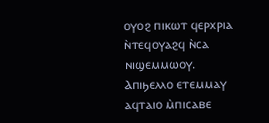ⲟⲩⲟϩ ⲡⲓⲕⲱⲧ ϥⲉⲣⲭⲣⲓⲁ ⲛ̀ⲧⲉϥⲟⲩⲁϩϥ ⲛ̀ⲥⲁ ⲛⲓϣⲉⲙⲙⲱⲟⲩ. Ⲁⲡⲓϧⲉⲗⲗⲟ ⲉⲧⲉⲙⲙⲁⲩ ⲁϥⲧⲁⲓⲟ ⲙ̀ⲡⲓⲥⲁⲃⲉ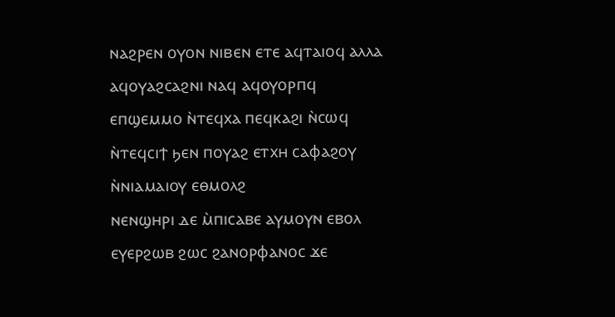ⲛⲁϩⲣⲉⲛ ⲟⲩⲟⲛ ⲛⲓⲃⲉⲛ ⲉⲧⲉ ⲁϥⲧⲁⲓⲟϥ ⲁⲗⲗⲁ ⲁϥⲟⲩⲁϩⲥⲁϩⲛⲓ ⲛⲁϥ ⲁϥⲟⲩⲟⲣⲡϥ ⲉⲡϣⲉⲙⲙⲟ ⲛ̀ⲧⲉϥⲭⲁ ⲡⲉϥⲕⲁϩⲓ ⲛ̀ⲥⲱϥ ⲛ̀ⲧⲉϥⲥⲓϯ ϧⲉⲛ ⲡⲟⲩⲁϩ ⲉⲧⲭⲏ ⲥⲁⲫⲁϩⲟⲩ ⲛ̀ⲛⲓⲁⲙⲁⲓⲟⲩ ⲉⲑⲙⲟⲗϩ
ⲛⲉⲛϣⲏⲣⲓ ⲇⲉ ⲙ̀ⲡⲓⲥⲁⲃⲉ ⲁⲩⲙⲟⲩⲛ ⲉⲃⲟⲗ ⲉⲩⲉⲣϩⲱⲃ ϩⲱⲥ ϩⲁⲛⲟⲣⲫⲁⲛⲟⲥ ϫⲉ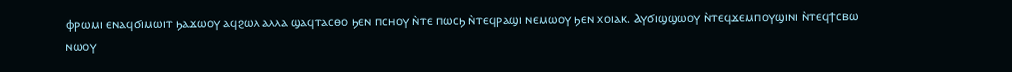ⲫⲣⲱⲙⲓ ⲉⲛⲁϥϭⲓⲙⲱⲓⲧ ϧⲁϫⲱⲟⲩ ⲁϥϩⲱⲗ ⲁⲗⲗⲁ ϣⲁϥⲧⲁⲥⲑⲟ ϧⲉⲛ ⲡⲥⲏⲟⲩ ⲛ̀ⲧⲉ ⲡⲱⲥϧ ⲛ̀ⲧⲉϥⲣⲁϣⲓ ⲛⲉⲙⲱⲟⲩ ϧⲉⲛ ⲭⲟⲓⲁⲕ. Ⲁⲩϭⲓϣϣⲱⲟⲩ ⲛ̀ⲧⲉϥϫⲉⲙⲡⲟⲩϣⲓⲛⲓ ⲛ̀ⲧⲉϥϯⲥⲃⲱ ⲛⲱⲟⲩ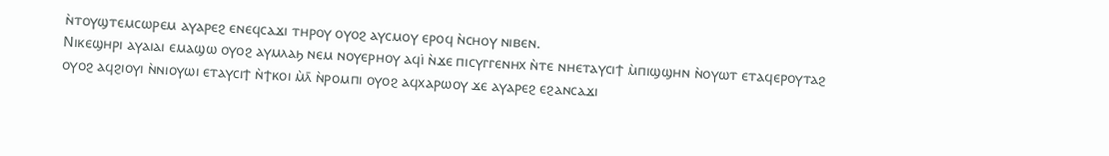ⲛ̀ⲧⲟⲩϣⲧⲉⲙⲥⲱⲣⲉⲙ ⲁⲩⲁⲣⲉϩ ⲉⲛⲉϥⲥⲁϫⲓ ⲧⲏⲣⲟⲩ ⲟⲩⲟϩ ⲁⲩⲥⲙⲟⲩ ⲉⲣⲟϥ ⲛ̀ⲥⲏⲟⲩ ⲛⲓⲃⲉⲛ.
Ⲛⲓⲕⲉϣⲏⲣⲓ ⲁⲩⲁⲓⲁⲓ ⲉⲙⲁϣⲱ ⲟⲩⲟϩ ⲁⲩⲙⲗⲁϧ ⲛⲉⲙ ⲛⲟⲩⲉⲣⲏⲟⲩ ⲁϥⲓ̇ ⲛ̀ϫⲉ ⲡⲓⲥⲩⲅⲅⲉⲛⲏⲭ ⲛ̀ⲧⲉ ⲛⲏⲉⲧⲁⲩⲥⲓϯ ⲙ̀ⲡⲓϣϣⲏⲛ ⲛ̀ⲟⲩⲱⲧ ⲉⲧⲁϥⲉⲣⲟⲩⲧⲁϩ ⲟⲩⲟϩ ⲁϥϩⲓⲟⲩⲓ ⲛ̀ⲛⲓⲟⲩⲱⲓ ⲉⲧⲁⲩⲥⲓϯ ⲛ̀ϯⲕⲟⲓ ⲙ̀ⲗ̄ ⲛ̀ⲣⲟⲙⲡⲓ ⲟⲩⲟϩ ⲁϥⲭⲁⲣⲱⲟⲩ ϫⲉ ⲁⲩⲁⲣⲉϩ ⲉϩⲁⲛⲥⲁϫⲓ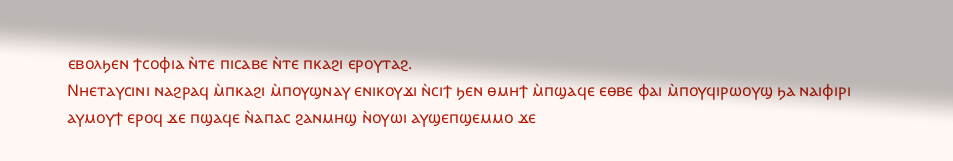ⲉⲃⲟⲗϧⲉⲛ ϯⲥⲟⲫⲓⲁ ⲛ̀ⲧⲉ ⲡⲓⲥⲁⲃⲉ ⲛ̀ⲧⲉ ⲡⲕⲁϩⲓ ⲉⲣⲟⲩⲧⲁϩ.
Ⲛⲏⲉⲧⲁⲩⲥⲓⲛⲓ ⲛⲁϩⲣⲁϥ ⲙ̀ⲡⲕⲁϩⲓ ⲙ̀ⲡⲟⲩϣⲛⲁⲩ ⲉⲛⲓⲕⲟⲩϫⲓ ⲛ̀ⲥⲓϯ ϧⲉⲛ ⲑⲙⲏϯ ⲙ̀ⲡϣⲁϥⲉ ⲉⲑⲃⲉ ⲫⲁⲓ ⲙ̀ⲡⲟⲩϥⲓⲣⲱⲟⲩϣ ϧⲁ ⲛⲁⲓⲫⲓⲣⲓ ⲁⲩⲙⲟⲩϯ ⲉⲣⲟϥ ϫⲉ ⲡϣⲁϥⲉ ⲛ̀ⲁⲡⲁⲥ ϩⲁⲛⲙⲏϣ ⲛ̀ⲟⲩⲱⲓ ⲁⲩϣⲉⲡϣⲉⲙⲙⲟ ϫⲉ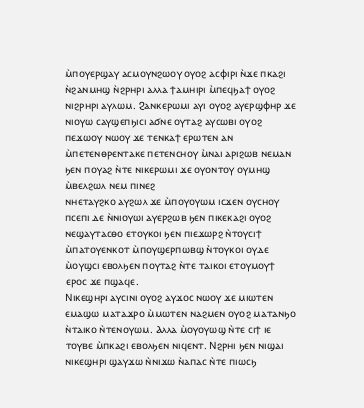ⲙ̀ⲡⲟⲩⲉⲣϣⲁⲩ ⲁⲥⲙⲟⲩⲛϩⲱⲟⲩ ⲟⲩⲟϩ ⲁⲥⲫⲓⲣⲓ ⲛ̀ϫⲉ ⲡⲕⲁϩⲓ ⲛ̀ϩⲁⲛⲙⲏϣ ⲛ̀ϩⲣⲏⲣⲓ ⲁⲗⲗⲁ ϯⲁⲙⲏⲓⲣⲓ ⲙ̀ⲡⲉϥϧⲁϯ ⲟⲩⲟϩ ⲛⲓϩⲣⲏⲣⲓ ⲁⲩⲗⲱⲙ. Ϩⲁⲛⲕⲉⲣⲱⲙⲓ ⲁⲩⲓ ⲟⲩⲟϩ ⲁⲩⲉⲣϣⲫⲏⲣ ϫⲉ ⲛⲓⲟⲩⲱ ⲥⲁⲩϣⲉⲡϧⲓⲥⲓ ⲁϭⲛⲉ ⲟⲩⲧⲁϩ ⲁⲩⲥⲱⲃⲓ ⲟⲩⲟϩ ⲡⲉϫⲱⲟⲩ ⲛⲱⲟⲩ ϫⲉ ⲧⲉⲛⲕⲁϯ ⲉⲣⲱⲧⲉⲛ ⲁⲛ ⲙ̀ⲡⲉⲧⲉⲛⲑⲣⲉⲛⲧⲁⲕⲉ ⲡⲉⲧⲉⲛⲥⲏⲟⲩ ⲙ̀ⲛⲁⲓ ⲁⲣⲓϩⲱⲃ ⲛⲉⲙⲁⲛ ϧⲉⲛ ⲡⲟⲩⲁϩ ⲛ̀ⲧⲉ ⲛⲓⲕⲉⲣⲱⲙⲓ ϫⲉ ⲟⲩⲟⲛⲧⲟⲩ ⲟⲩⲙⲏϣ ⲙ̀ⲃⲉⲗϩⲱⲗ ⲛⲉⲙ ⲡⲓⲛⲉϩ
ⲛⲏⲉⲧⲁⲩϩⲕⲟ ⲁⲩϩⲱⲗ ϫⲉ ⲙ̀ⲡⲟⲩⲟⲩⲱⲙ ⲓⲥϫⲉⲛ ⲟⲩⲥⲏⲟⲩ ⲡⲥⲉⲡⲓ ⲇⲉ ⲛ̀ⲛⲓⲟⲩⲱⲓ ⲁⲩⲉⲣϩⲱⲃ ϧⲉⲛ ⲡⲓⲕⲉⲕⲁϩⲓ ⲟⲩⲟϩ ⲛⲉϣⲁⲩⲧⲁⲥⲑⲟ ⲉⲧⲟⲩⲕⲟⲓ ϧⲉⲛ ⲡⲓⲉϫⲱⲣϩ ⲛ̀ⲧⲟⲩⲥⲓϯ ⲙ̀ⲡⲁⲧⲟⲩⲉⲛⲕⲟⲧ ⲙ̀ⲡⲟⲩϣⲉⲣⲡⲱⲃϣ ⲛ̀ⲧⲟⲩⲕⲟⲓ ⲟⲩⲇⲉ ⲙ̀ⲟⲩϣⲥⲓ ⲉⲃⲟⲗϧⲉⲛ ⲡⲟⲩⲧⲁϩ ⲛ̀ⲧⲉ ⲧⲁⲓⲕⲟⲓ ⲉⲧⲟⲩⲙⲟⲩϯ ⲉⲣⲟⲥ ϫⲉ ⲡϣⲁϥⲉ.
Ⲛⲓⲕⲉϣⲏⲣⲓ ⲁⲩⲥⲓⲛⲓ ⲟⲩⲟϩ ⲁⲩϫⲟⲥ ⲛⲱⲟⲩ ϫⲉ ⲙⲓⲱⲧⲉⲛ ⲉⲙⲁϣⲱ ⲙⲁⲧⲁϫⲣⲟ ⲙ̀ⲙⲱⲧⲉⲛ ⲛⲁϩⲙⲉⲛ ⲟⲩⲟϩ ⲙⲁⲧⲁⲛϧⲟ ⲛ̀ⲧⲁⲓⲕⲟ ⲛ̀ⲧⲉⲛⲟⲩⲱⲙ. Ⲁⲗⲗⲁ ⲙ̀ⲟⲩⲟⲩⲱϣ ⲛ̀ⲧⲉ ⲥⲓϯ ⲓⲉ ⲧⲟⲩⲃⲉ ⲙ̀ⲡⲕⲁϩⲓ ⲉⲃⲟⲗϧⲉⲛ ⲛⲓϥⲉⲛⲧ. Ⲛϩⲣⲏⲓ ϧⲉⲛ ⲛⲓϣⲁⲓ ⲛⲓⲕⲉϣⲏⲣⲓ ϣⲁⲩϫⲱ ⲛ̀ⲛⲓϫⲱ ⲛ̀ⲁⲡⲁⲥ ⲛ̀ⲧⲉ ⲡⲓⲱⲥϧ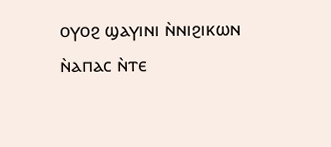ⲟⲩⲟϩ ϣⲁⲩⲓⲛⲓ ⲛ̀ⲛⲓϩⲓⲕⲱⲛ ⲛ̀ⲁⲡⲁⲥ ⲛ̀ⲧⲉ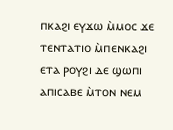ⲡⲕⲁϩⲓ ⲉⲩϫⲱ ⲙ̀ⲙⲟⲥ ϫⲉ ⲧⲉⲛⲧⲁⲧⲓⲟ ⲙ̀ⲡⲉⲛⲕⲁϩⲓ
ⲉⲧⲁ ⲣⲟⲩϩⲓ ⲇⲉ ϣⲱⲡⲓ ⲁⲡⲓⲥⲁⲃⲉ ⲙ̀ⲧⲟⲛ ⲛⲉⲙ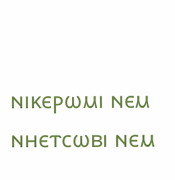ⲛⲓⲕⲉⲣⲱⲙⲓ ⲛⲉⲙ ⲛⲏⲉⲧⲥⲱⲃⲓ ⲛⲉⲙ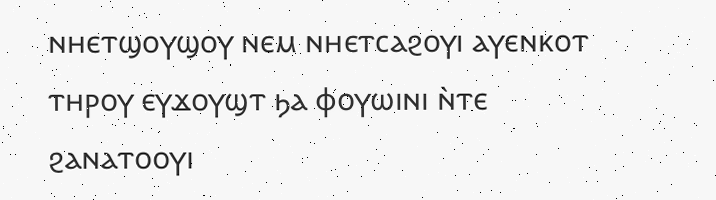ⲛⲏⲉⲧϣⲟⲩϣⲟⲩ ⲛⲉⲙ ⲛⲏⲉⲧⲥⲁϩⲟⲩⲓ ⲁⲩⲉⲛⲕⲟⲧ ⲧⲏⲣⲟⲩ ⲉⲩϫⲟⲩϣⲧ ϧⲁ ⲫⲟⲩⲱⲓⲛⲓ ⲛ̀ⲧⲉ ϩⲁⲛⲁⲧⲟⲟⲩⲓ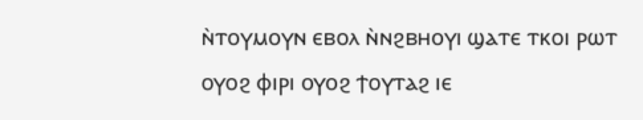ⲛ̀ⲧⲟⲩⲙⲟⲩⲛ ⲉⲃⲟⲗ ⲛ̀ⲛϩⲃⲏⲟⲩⲓ ϣⲁⲧⲉ ⲧⲕⲟⲓ ⲣⲱⲧ ⲟⲩⲟϩ ⲫⲓⲣⲓ ⲟⲩⲟϩ ϯⲟⲩⲧⲁϩ ⲓⲉ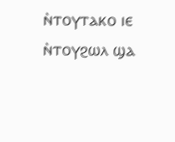ⲛ̀ⲧⲟⲩⲧⲁⲕⲟ ⲓⲉ ⲛ̀ⲧⲟⲩϩⲱⲗ ϣⲁ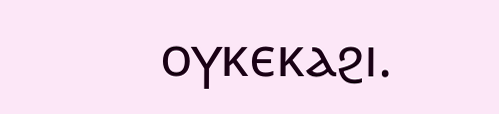ⲟⲩⲕⲉⲕⲁϩⲓ.